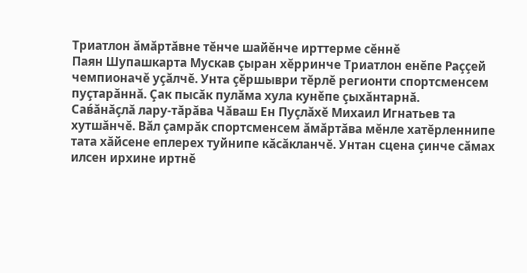Триатлон ăмăртăвне тĕнче шайĕнче ирттерме сĕннĕ
Паян Шупашкарта Мускав çыран хĕрринче Триатлон енĕпе Раççей чемпионачĕ уçăлчĕ. Унта çĕршыври тĕрлĕ регионти спортсменсем пуçтарăннă. Çак пысăк пулăма хула кунĕпе çыхăнтарнă.
Сав́ăнăçлă лару-тăрăва Чăваш Ен Пуçлăхĕ Михаил Игнатьев та хутшăнчĕ. Вăл çамрăк спортсменсем ăмăртăва мĕнле хатĕрленнипе тата хăйсене еплерех туйнипе кăсăкланчĕ. Унтан сцена çинче сăмах илсен ирхине иртнĕ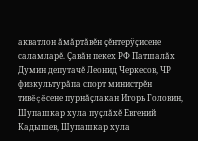акватлон ăмăртăвĕн çĕнтерÿçисене саламларĕ. Çавăн пекех РФ Патшалăх Думин депутачĕ Леонид Черкесов, ЧР физкультурăпа спорт министрĕн тивĕçĕсене пурнăçлакан Игорь Головин, Шупашкар хула пуçлăхĕ Евгений Кадышев, Шупашкар хула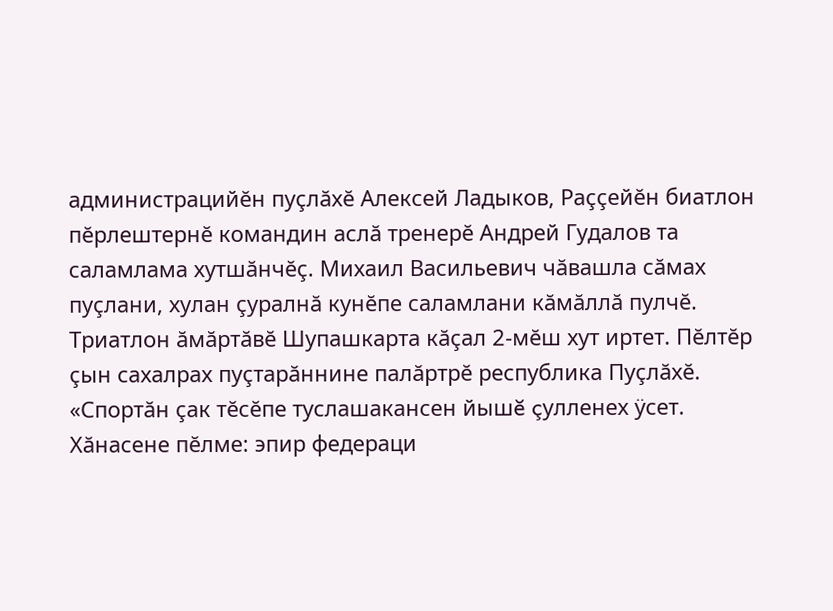администрацийĕн пуçлăхĕ Алексей Ладыков, Раççейĕн биатлон пĕрлештернĕ командин аслă тренерĕ Андрей Гудалов та саламлама хутшăнчĕç. Михаил Васильевич чăвашла сăмах пуçлани, хулан çуралнă кунĕпе саламлани кăмăллă пулчĕ.
Триатлон ăмăртăвĕ Шупашкарта кăçал 2-мĕш хут иртет. Пĕлтĕр çын сахалрах пуçтарăннине палăртрĕ республика Пуçлăхĕ. «Спортăн çак тĕсĕпе туслашакансен йышĕ çулленех ÿсет. Хăнасене пĕлме: эпир федераци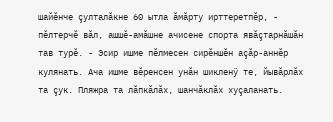шайĕнче çулталăкне 60 ытла ăмăрту ирттеретпĕр, - пĕлтерчĕ вăл, ашшĕ-амăшне ачисене спорта явăçтарнăшăн тав турĕ. - Эсир ишме пĕлмесен сирĕншĕн аçăр-аннĕр кулянать. Ача ишме вĕренсен унăн шикленÿ те, йывăрлăх та çук. Пляжра та лăпкăлăх, шанчăклăх хуçаланать.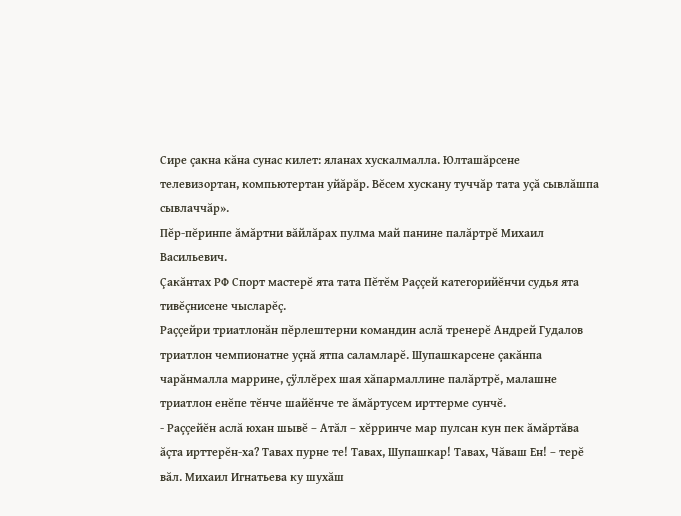Сире çакна кăна сунас килет: яланах хускалмалла. Юлташăрсене телевизортан, компьютертан уйăрăр. Вĕсем хускану туччăр тата уçă сывлăшпа сывлаччăр».
Пĕр-пĕринпе ăмăртни вăйлăрах пулма май панине палăртрĕ Михаил Васильевич.
Çакăнтах РФ Спорт мастерĕ ята тата Пĕтĕм Раççей категорийĕнчи судья ята тивĕçнисене чысларĕç.
Раççейри триатлонăн пĕрлештерни командин аслă тренерĕ Андрей Гудалов триатлон чемпионатне уçнă ятпа саламларĕ. Шупашкарсене çакăнпа чарăнмалла маррине, çÿллĕрех шая хăпармаллине палăртрĕ, малашне триатлон енĕпе тĕнче шайĕнче те ăмăртусем ирттерме сунчĕ.
- Раççейĕн аслă юхан шывĕ – Атăл – хĕрринче мар пулсан кун пек ăмăртăва ăçта ирттерĕн-ха? Тавах пурне те! Тавах, Шупашкар! Тавах, Чăваш Ен! – терĕ вăл. Михаил Игнатьева ку шухăш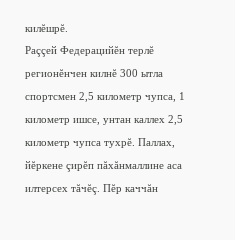килĕшрĕ.
Раççей Федерацийĕн терлĕ регионĕнчен килнĕ 300 ытла спортсмен 2,5 километр чупса, 1 километр ишсе, унтан каллех 2,5 километр чупса тухрĕ. Паллах, йĕркене çирĕп пăхăнмаллине аса илтерсех тăчĕç. Пĕр каччăн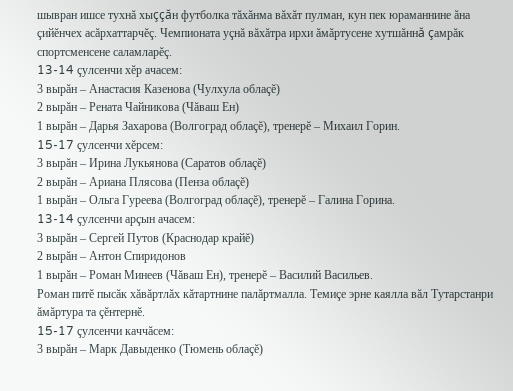шывран ишсе тухнă хыççăн футболка тăхăнма вăхăт пулман, кун пек юраманнине ăна çийĕнчех асăрхаттарчĕç. Чемпионата уçнă вăхăтра ирхи ăмăртусене хутшăннă çамрăк спортсменсене саламларĕç.
13-14 çулсенчи хĕр ачасем:
3 вырăн – Анастасия Казенова (Чулхула облаçĕ)
2 вырăн – Рената Чайникова (Чăваш Ен)
1 вырăн – Дарья Захарова (Волгоград облаçĕ), тренерĕ – Михаил Горин.
15-17 çулсенчи хĕрсем:
3 вырăн – Ирина Лукьянова (Саратов облаçĕ)
2 вырăн – Ариана Плясова (Пенза облаçĕ)
1 вырăн – Ольга Гуреева (Волгоград облаçĕ), тренерĕ – Галина Горина.
13-14 çулсенчи арçын ачасем:
3 вырăн – Сергей Путов (Краснодар крайĕ)
2 вырăн – Антон Спиридонов
1 вырăн – Роман Минеев (Чăваш Ен), тренерĕ – Василий Васильев.
Роман питĕ пысăк хăвăртлăх кăтартнине палăртмалла. Темиçе эрне каялла вăл Тутарстанри ăмăртура та çĕнтернĕ.
15-17 çулсенчи каччăсем:
3 вырăн – Марк Давыденко (Тюмень облаçĕ)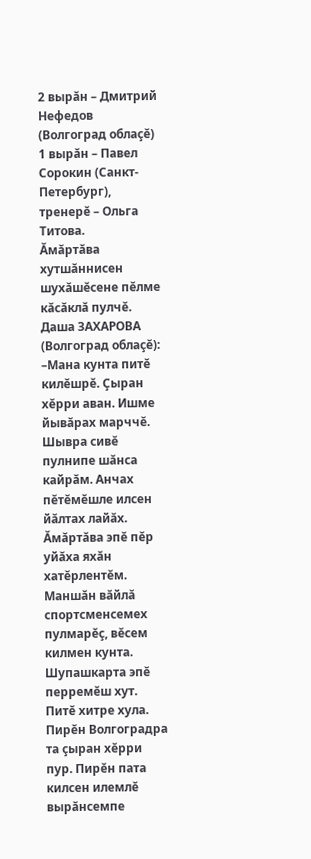2 вырăн – Дмитрий Нефедов (Волгоград облаçĕ)
1 вырăн – Павел Сорокин (Санкт-Петербург), тренерĕ – Ольга Титова.
Ăмăртăва хутшăннисен шухăшĕсене пĕлме кăсăклă пулчĕ.
Даша ЗАХАРОВА (Волгоград облаçĕ):
–Мана кунта питĕ килĕшрĕ. Çыран хĕрри аван. Ишме йывăрах марччĕ. Шывра сивĕ пулнипе шăнса кайрăм. Анчах пĕтĕмĕшле илсен йăлтах лайăх. Ăмăртăва эпĕ пĕр уйăха яхăн хатĕрлентĕм. Маншăн вăйлă спортсменсемех пулмарĕç, вĕсем килмен кунта. Шупашкарта эпĕ перремĕш хут. Питĕ хитре хула. Пирĕн Волгоградра та çыран хĕрри пур. Пирĕн пата килсен илемлĕ вырăнсемпе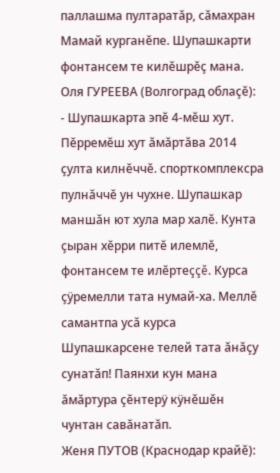паллашма пултаратăр, сăмахран Мамай курганĕпе. Шупашкарти фонтансем те килĕшрĕç мана.
Оля ГУРЕЕВА (Волгоград облаçĕ):
- Шупашкарта эпĕ 4-мĕш хут. Пĕрремĕш хут ăмăртăва 2014 çулта килнĕччĕ. спорткомплексра пулнăччĕ ун чухне. Шупашкар маншăн ют хула мар халĕ. Кунта çыран хĕрри питĕ илемлĕ, фонтансем те илĕртеççĕ. Курса çÿремелли тата нумай-ха. Меллĕ самантпа усă курса Шупашкарсене телей тата ăнăçу сунатăп! Паянхи кун мана ăмăртура çĕнтерÿ кÿнĕшĕн чунтан савăнатăп.
Женя ПУТОВ (Краснодар крайĕ):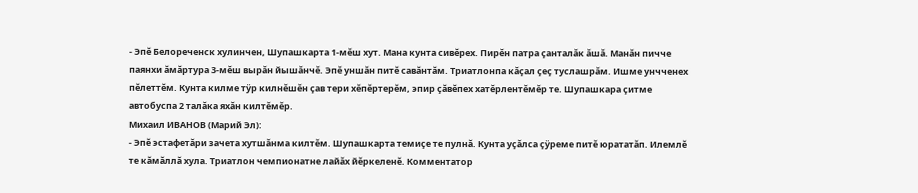- Эпĕ Белореченск хулинчен, Шупашкарта 1-мĕш хут. Мана кунта сивĕрех. Пирĕн патра çанталăк ăшă. Манăн пичче паянхи ăмăртура 3-мĕш вырăн йышăнчĕ. Эпĕ уншăн питĕ савăнтăм. Триатлонпа кăçал çеç туслашрăм. Ишме унчченех пĕлеттĕм. Кунта килме тÿр килнĕшĕн çав тери хĕпĕртерĕм, эпир çăвĕпех хатĕрлентĕмĕр те. Шупашкара çитме автобуспа 2 талăка яхăн килтĕмĕр.
Михаил ИВАНОВ (Марий Эл):
- Эпĕ эстафетăри зачета хутшăнма килтĕм. Шупашкарта темиçе те пулнă. Кунта уçăлса çÿреме питĕ юрататăп. Илемлĕ те кăмăллă хула. Триатлон чемпионатне лайăх йĕркеленĕ. Комментатор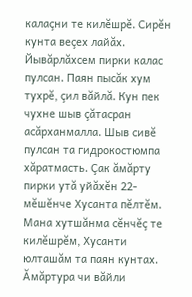калаçни те килĕшрĕ. Сирĕн кунта веçех лайăх. Йывăрлăхсем пирки калас пулсан. Паян пысăк хум тухрĕ, çил вăйлă. Кун пек чухне шыв çăтасран асăрханмалла. Шыв сивĕ пулсан та гидрокостюмпа хăратмасть. Çак ăмăрту пирки утă уйăхĕн 22-мĕшĕнче Хусанта пĕлтĕм. Мана хутшăнма сĕнчĕç те килĕшрĕм, Хусанти юлташăм та паян кунтах. Ăмăртура чи вăйли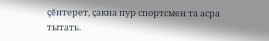çĕнтерет, çакна пур спортсмен та асра тытать.